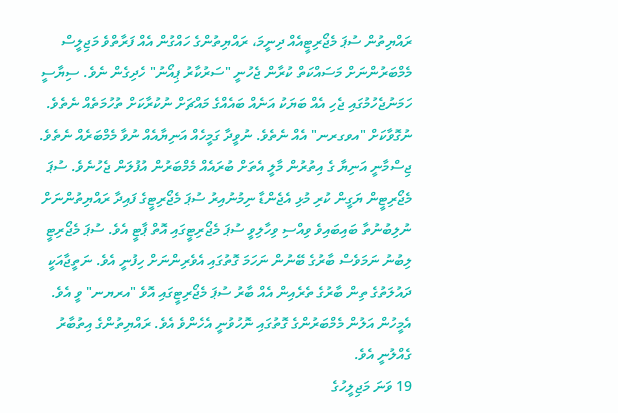ރައްޔިތުން ސުޕަ މެޖޯރިޓީއެއް ދިނީމަ، ރައްޔިތުންގެ ހައްގުން އެއް ފަރާތްވެ މަޖިލީސް މެމްބަރުންނަށް މަސައްކަތް ކުރާން ޖެހުނީ "ސަރުކާރު ޕިއޯނު" ހެދިގެން ނެވެ. ސިޔާސީ ހަމަނުޖެހުމުގައި ޖެހި އެއް ބަޔަކު އަނެއް ބައެއްގެ މައްޗަށް ނުކުރާކަށް ތުހުމަތެއް ނެތެވެ. ނުގޮވާކަށް "އވގރނ" އެއް ނެތެވެ. ނުވީދާ ގަމީހެއް އަނިޔާއެއް ނުވާ މެމްބަރެއް ނެތެވެ. ޖިސްމާނީ އަނިޔާ ގެ އިތުރުން މާލީ އެތަށް ބުރައެއް މެމްބަރުން އުފުލަން ޖެހުނެވެ. ސުޕަ މެޖޯރިޓީން ޔަގީން ކުރި މުޅި އެޖެންޑާ ނިމުނުއިރު ސުޕަ މެޖޯރިޓީގެ ފައިދާ ރައްޔިތުންނަށް ނުލިބުނުތާ ބައިބައިވެ ވިއްސި ވިހާލިވީ ސުޕަ މެޖޯރިޓީގައި އޮތް ޕާޓީ އެވެ. ސުޕަ މެޖޯރިޓީ ލިބުނު ނަމަވެސް ބާރުގެ ބޭނުން ނަހަމަ ގޮތުގައި އެވެރިންނަށް ހިފުނީ އެވެ. ނަތީޖާއަކީ ދައުލަތުގެ ތިން ބާރުގެ ތެރެއިން އެއް ބާރު ސުޕަ މެޖޯރިޓީގައި އޮވެ "އރޔނ" ވީ އެވެ. އެމީހުން އަލުން މެމްބަރުންގެ ގޮތުގައި ނޮހުވުނީ އެހެންވެ އެވެ. ރައްޔިތުންގެ އިތުބާރު ގެއްލުނީ އެވެ.
19 ވަނަ މަޖިލީހުގެ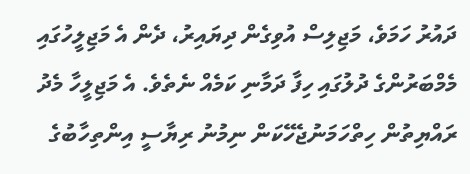ދައުރު ހަމަވެ، މަޖިލިސް އުވިގެން ދިޔައިރު، ދެން އެ މަޖިލީހުގައި މެމްބަރުންގެ ދުލުގައި ހިފާ ދަމާނި ކަމެއް ނެތެވެ. އެ މަޖިލީހާ މެދު ރައްޔިތުން ހިތްހަމަނުޖެހޭކަން ނިމުނު ރިޔާސީ އިންތިހާބުގެ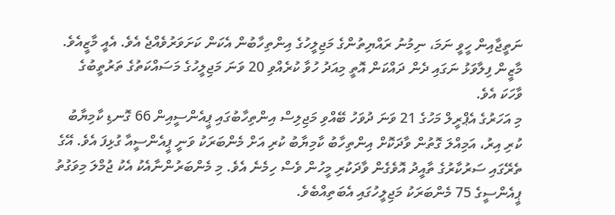ނަތީޖާއިން ހީވީ ނަމަ، ނިމުނު ރައްޔިތުންގެ މަޖިލީހުގެ އިންތިހާބުން އެކަން ކަށަވަރުވެއްޖެ އެވެ. އެއީ މާޒީއެވެ. މާޒީން ފިލާވަޅު ނަގައި ދެން ދައްކަން އޮތީ މިއަދު ހުވާ ކުރެއްވި 20 ވަނަ މަޖިލީހުގެ މަސައްކަތުގެ ތަރުތީބުގެ ވާހަކަ އެވެ.
މި އަހަރުގެ އެޕްރީލް މަހުގެ 21 ވަނަ ދުވަހު ބޭއްވި މަޖިލިސް އިންތިހާބުގައި ޕީއެންސީއިން 66 ގޮނޑި ކާމިޔާބު ކުރި އިރު، އަމިއްލަ ގޮތުން ވާދަކޮށް އިންތިހާބު ކާމިޔާބު ކުރި އަށް މެންބަރަކު ވަނީ ޕީއެންސީއާ ގުޅިފަ އެވެ. އޭގެ ތެރޭގައި ސަރުކާރުގެ ތާއީދު އޮވެގެން ވާދަކުރި މީހުން ވެސް ހިމެނެ އެވެ. މި މެންބަރުންނާއެކު އެކު ޖުމްލަ މިވަގުތު ޕީއެންސީގެ 75 މެންބަރަކު މަޖިލީހުގައި އެބަތިއްބެވެ.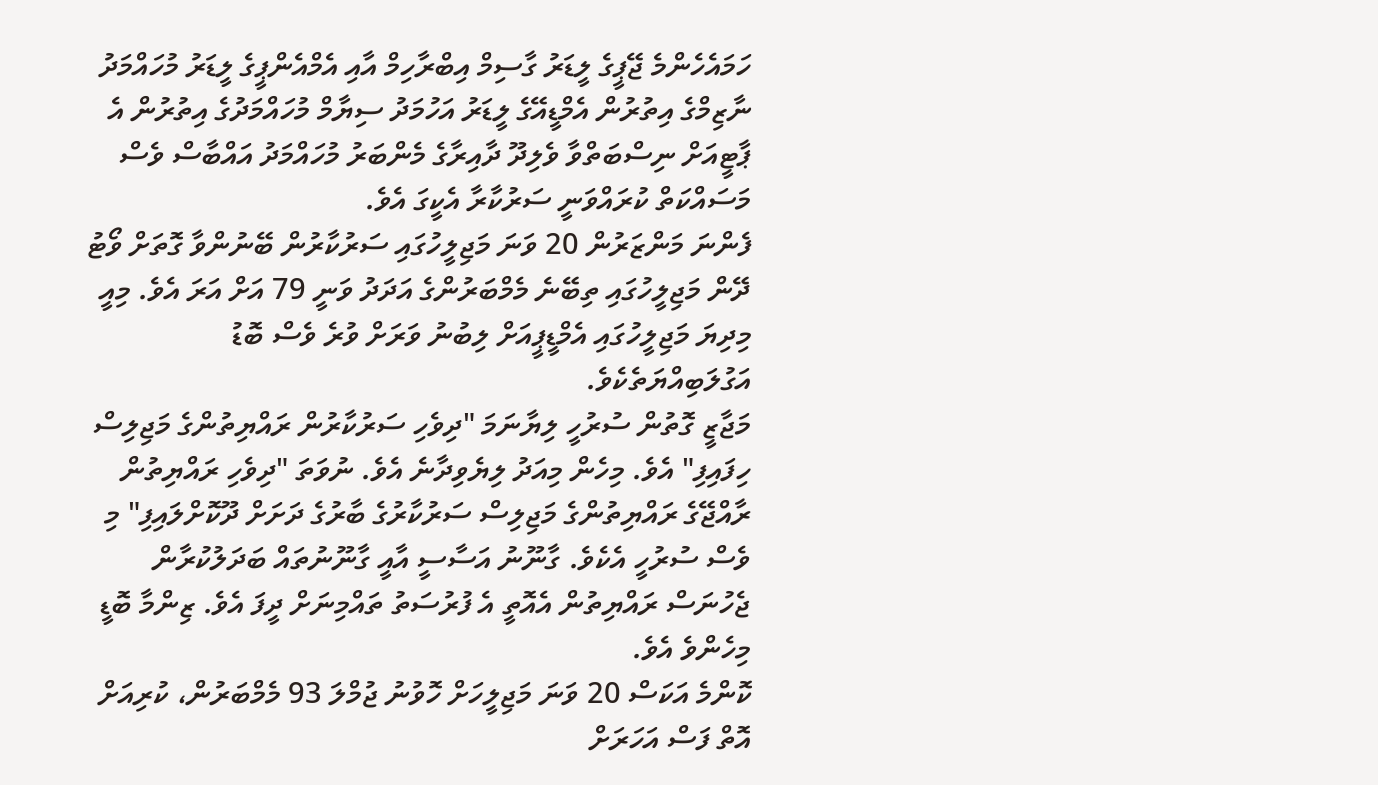ހަމައެހެންމެ ޖޭޕީގެ ލީޑަރު ގާސިމް އިބްރާހިމް އާއި އެމްއެންޕީގެ ލީޑަރު މުހައްމަދު ނާޒިމްގެ އިތުރުން އެމްޑީއޭގެ ލީޑަރު އަހުމަދު ސިޔާމް މުހައްމަދުގެ އިތުރުން އެ ޕާޓީއަށް ނިސްބަތްވާ ވެލިދޫ ދާއިރާގެ މެންބަރު މުހައްމަދު އައްބާސް ވެސް މަސައްކަތް ކުރައްވަނީ ސަރުކާރާ އެކީގަ އެވެ.
ފެންނަ މަންޒަރުން 20 ވަނަ މަޖިލީހުގައި ސަރުކާރުން ބޭނުންވާ ގޮތަށް ވޯޓު ދޭން މަޖިލީހުގައި ތިބޭނެ މެމްބަރުންގެ އަދަދު ވަނީ 79 އަށް އަރަ އެވެ. މިއީ މިދިޔަ މަޖިލީހުގައި އެމްޑީޕީއަށް ލިބުނު ވަރަށް ވުރެ ވެސް ބޮޑު އަގުލަބިއްޔަތެކެވެ.
މަޖާޒީ ގޮތުން ސުރުހީ ލިޔާނަމަ "ދިވެހި ސަރުކާރުން ރައްޔިތުންގެ މަޖިލިސް ހިފައިފި" އެވެ. މިހެން މިއަދު ލިޔެވިދާނެ އެވެ. ނުވަތަ "ދިވެހި ރައްޔިތުން ރާއްޖޭގެ ރައްޔިތުންގެ މަޖިލިސް ސަރުކާރުގެ ބާރުގެ ދަށަށް ދޫކޮށްލައިފި" މި ވެސް ސުރުހީ އެކެވެ. ގާނޫނު އަސާސީ އާއީ ގާނޫނުތައް ބަދަލުކުރާން ޖެހުނަސް ރައްޔިތުން އެއޮތީ އެ ފުރުސަތު ތައްމިނަށް ދީފަ އެވެ. ޒިންމާ ބޮޑީ މިހެންވެ އެވެ.
ކޮންމެ އަކަސް 20 ވަނަ މަޖިލީހަށް ހޮވުނު ޖުމްލަ 93 މެމްބަރުން، ކުރިއަށް އޮތް ފަސް އަހަރަށް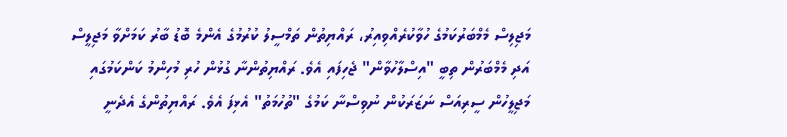މަޖިލިސް މެމްބަރުކަމުގެ ހުވާކުރެއްވިއިރު، ރައްޔިތުން ތަމްސީލު ކުރުމުގެ އެންމެ ބޮޑު ބާރު ކަމަށްވާ މަޖިލީސް އަދި މެމްބަރުން ތިބީ "އިސްލާހުވާން" ޖެހިފައި އެވެ. ރައްޔިތުންނާ ގުޅުން ހުރި މުހިންމު ކަންކަމުގައި މަޖިލީހުން ސީރިއަސް ނަޒަރަކުން ނުވިސްނާ ކަމުގެ "ތުހުމަތު" އެޅިފަ އެވެ. ރައްޔިތުންގެ އެދެނީ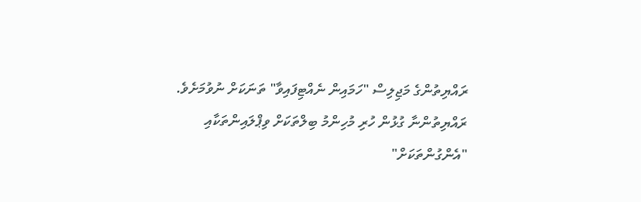ރައްޔިތުންގެ މަޖިލިސް "ހަމައިން ނެއްޓިފައިވާ" ތަނަކަށް ނުވުމަށެވެ. ރައްޔިތުންނާ ގުޅުން ހުރި މުހިންމު ބިލްތަކަށް ވިޕްލައިންތަކާއި "އެންގުންތަކަށް"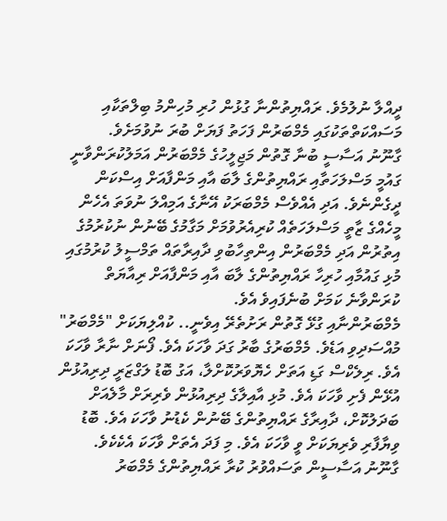ދީއްލާ ނުލުމެވެ. ރައްޔިތުންނާ ގުޅުން ހުރި މުހިންމު ބިލްތަކާއި މަސައްކަތްތަކުގައި މެމްބަރުން ފަހަތު ފަޔަށް ބުރަ ނުވުމަށެވެ.
ގާނޫނު އަސާސީ ބުނާ ގޮތުން މަޖިލީހުގެ މެމްބަރުން އަމަލުކުރަންވާނީ ގައުމީ މަސްލަހަތާއި ރައްޔިތުންގެ ލާބަ އާއި މަންފާއަށް އިސްކަން ދީގެންނެވެ. އަދި އެއްވެސް މެމްބަރަކު އޭނާގެ އަމިއްލަ ނުވަތަ އެހެން މީހެއްގެ ޒާތީ މަސްލަހަތެއް ކުރިއެރުވުމަށް މަގާމުގެ ބޭނުން ނުކުރުމުގެ އިތުރުން އަދި މެމްބަރުން އިންތިހާބުވި ދާއިރާތައް ތަމްސީލު ކުރުމުގައި މުޅި ގައުމާއި ހުރިހާ ރައްޔިތުންގެ ލާބަ އާއި މަންފާއަށް ރިއާޔަތް ކުރަންވާނެ ކަމަށް ބުނެފައިވެ އެވެ.
މެމްބަރުންނާއި ގުޅޭ ގޮތުން ރަށުތެރޭ އިވެނީ.. ކުއްލިޔަކަށް "މެމްބަރު" މުއްސަދިވި އަޑެވެ. މެމްބަރުގެ ބާރު ގަދަ ވާހަކަ އެވެ. ފޯނަށް ނާރާ ވާހަކަ އެވެ. ރިލެކްސް ގަޑި އަތަށް ހެޔޮވަރުކޮށްލާ، އަގު ބޮޑު ލަގްޒަރީ ދިރިއުޅުން އުޅޭން ފެށި ވާހަކަ އެވެ. މުޅި އާއިލާގެ ދިރިއުޅުން ވެރިރަށް މާލެއަށް ބަދަލުކޮށް، ދާއިރާގެ ރައްޔިތުންގެ ބޭނުން ކެޑުނު ވާހަކަ އެވެ. ބޮޑު ވިޔާފާރި ވެރިޔަކަށް ވީ ވާހަކަ އެވެ. މި ފަދަ އެތަށް ވާހަކަ އެކެކެވެ.
ގާނޫނު އަސާސީން ތަސައްވުރު ކުރާ ރައްޔިތުންގެ މެމްބަރު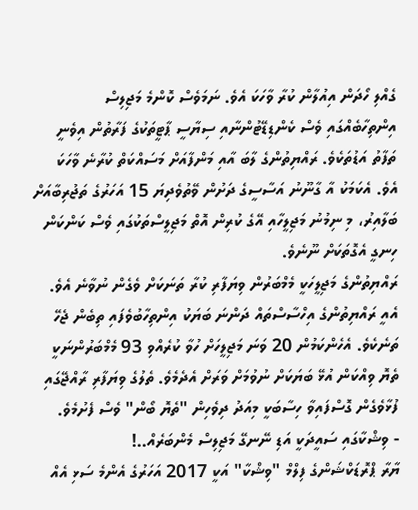ގެއްލި ހޯދަން އިއުލާން ކުރާ ވާހަކަ އެވެ. ނަމަވެސް ކޮންމެ މަޖިލިސް އިންތިހާބެއްގައި ވެސް ކެންޑިޑޭޓުންނާއި ސިޔާސީ ޕާޓީތަކުގެ ފަރާތުން އިވެނީ ތަފާތު އަޑުތަކެވެ. ރައްޔިތުންގެ ލާބަ އާއި މަންފާއަށް މަސައްކަތް ކުރާނެ ވާހަކަ އެވެ. އެކަމަކު އާ ގާނޫނު އަސާސީގެ ދަށުން ވޭތުވެދިޔަ 15 އަހަރުގެ ތަޖުރިބާއަށް ބަލާއިރު، މި ނިމުނު މަޖިލީހާއި އޭގެ ކުރިން އޮތް މަޖިލީސްތަކުގައި ވެސް ކަންކަން ހިނގީ އެގޮތަކަށް ނޫނެވެ.
ރައްޔިތުންގެ މަޖިލީހަކީ މެމްބަރުން ވިޔަފާރި ކުރާ ތަނަކަށް ވެގެން ނުވާނެ އެވެ. އެއީ ރައްޔިތުންގެ އިހްސާސްތައް ދަންނަ ބަޔަކު އިންތިހާބުވެފައި ތިބެން ޖެހޭ ތަނެކެވެ. އެހެންކަމުން 20 ވަނަ މަޖިލީހަށް ހުވާ ކުރެއްވި 93 މެމްބަރުންނަކީ ތެޔޮ ވިއްކަން އުޅޭ ބަޔަކަށް ނުވުމަށް ވަރަށް އެދެމެވެ. ތެލުގެ ވިޔަފާރި ރާއްޖޭގައި ފުޅާވެގެން ގޮސްފައިވާ ހިސާބަކީ މިއަދު ދިވެހިން "ތެޔޮ ބޯން" ވެސް ފެށުމެވެ.
- ވިޝްކާގައި ސައީދަކީ އަޑި ނޭނގޭ މަޖިލިސް މެންބަރެއް..!
ޔާރާ ޕްރޮޑަކްޝަންގެ ފިލްމް "ވިޝްކާ" އަކީ 2017 އަހަރުގެ އެންމެ ސަޅި އެއް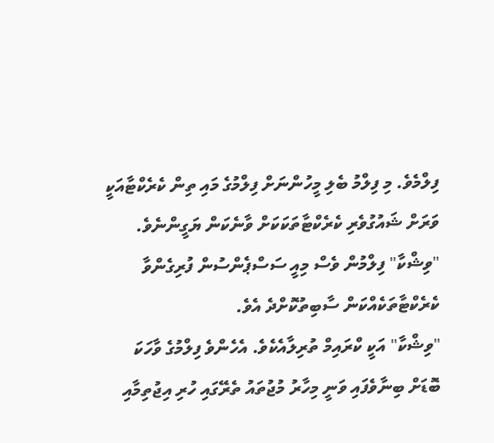ފިލްމެވެ. މި ފިލްމު ބެލި މީހުންނަށް ފިލްމުގެ މައި ތިން ކެރެކްޓާއަކީ ވަރަށް ޝައުގުވެރި ކެރެކްޓާތަކަކަށް ވާނެކަން ޔަގީންނެވެ. "ވިޝްކާ" ފިލްމުން ވެސް މިއީ ސަސްޕެންސުން ފުރިގެންވާ ކެރެކްޓާތަކެއްކަން ސާބިތުކޮށްދެ އެވެ.
"ވިޝްކާ" އަކީ ކްރައިމް ތުރިލާއެކެވެ. އެހެންވެ ފިލްމުގެ ވާހަކަ ބޮޑަށް ބިނާވެފައި ވަނީ މިހާރު މުޖުތައު ތެރޭގައި ހުރި އިޖުތިމާއި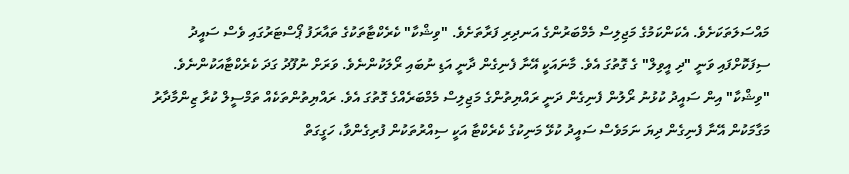މައްސަލަތަކަށެވެ. އެކަންކަމުގެ މަޖިލިސް މެމްބަރުންގެ އަނދިރި ފަރާތަށެވެ. "ވިޝްކާ" ކެރެކްޓާތަކުގެ ތައާރަފު ޕޯސްޓަރުގައި ވެސް ސައީދު ސިފަކޮށްފައި ވަނީ "ދި އީވިލް" ގެ ގޮތުގަ އެވެ. މާނައަކީ އޭނާ ފެނިގެން ދާނީ އަޑި ނުބައި ރޯލަކުންނެވެ. ވަރަށް ނުފޫދު ގަދަ ކެރެކްޓާއަކުންނެވެ.
"ވިޝްކާ" އިން ސައީދު ކުޅުނު ރޯލުން ފެނިގެން ދަނީ ރައްޔިތުންގެ މަޖިލިސް މެމްބަރެއްގެ ގޮތުގަ އެވެ. ރައްޔިތުންތަކެއް ތަމްސީލް ކުރާ ޒިންމާދާރު މަގާމަކުން އޭނާ ފެނިގެން ދިޔަ ނަމަވެސް ސައީދު ކުޅޭ މަނިކުގެ ކެރެކްޓާ އަކީ ސިއްރުތަކުން ފުރިގެންވާ، ހަގީގަތް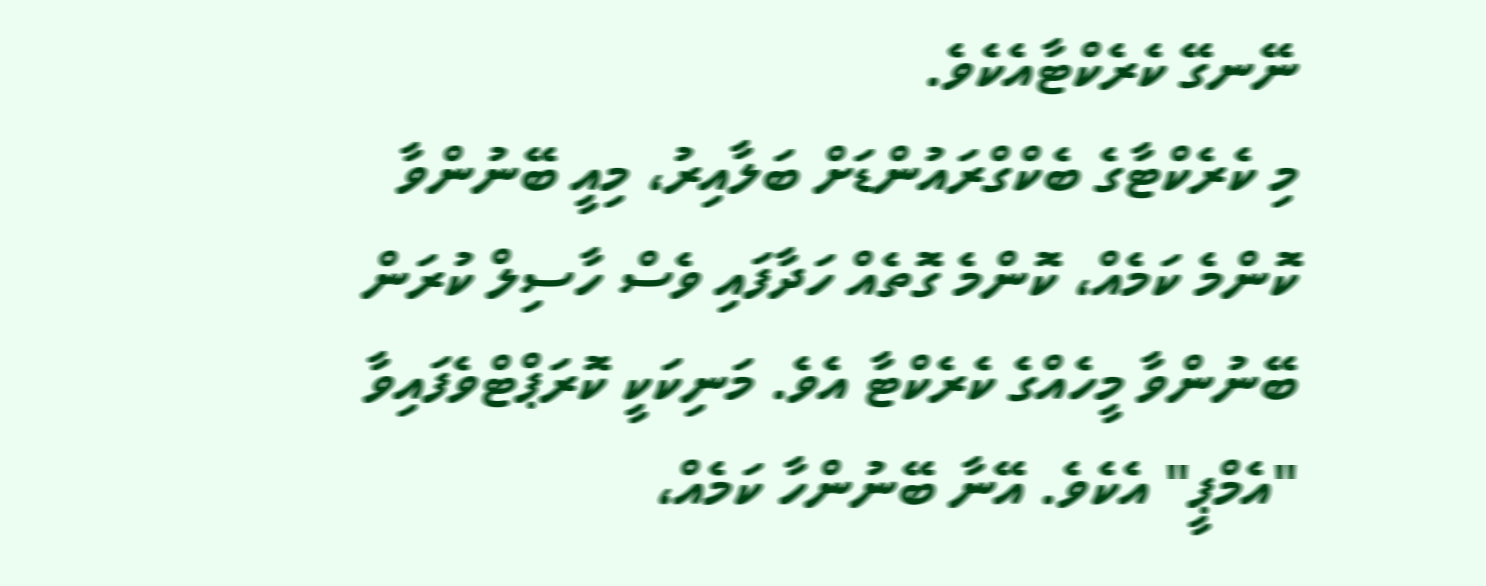ނޭނގޭ ކެރެކްޓާއެކެވެ.
މި ކެރެކްޓާގެ ބެކްގްރައުންޑަށް ބަލާއިރު، މިއީ ބޭނުންވާ ކޮންމެ ކަމެއް، ކޮންމެ ގޮތެއް ހަދާފައި ވެސް ހާސިލް ކުރަން ބޭނުންވާ މީހެއްގެ ކެރެކްޓާ އެވެ. މަނިކަކީ ކޮރަޕްޓްވެފައިވާ "އެމްޕީ" އެކެވެ. އޭނާ ބޭނުންހާ ކަމެއް،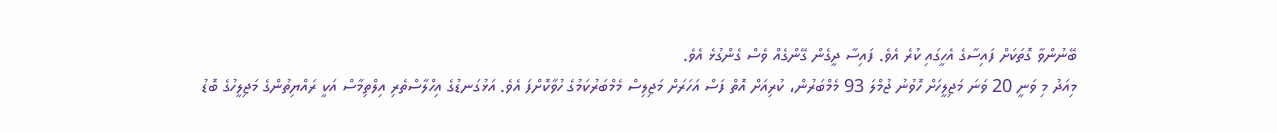ބޭނުންވާ ގޮތަކަށް ފައިސާގެ އެހީގައި ކުރެ އެވެ. ފައިސާ ދީގެން ގޭންގެއް ވެސް ގެންގުޅެ އެވެ.
މިއަދު މި ވަނީ 20 ވަނަ މަޖިލީހަށް ހޮވުނު ޖުމްލަ 93 މެމްބަރުން، ކުރިއަށް އޮތް ފަސް އަހަރަށް މަޖިލިސް މެމްބަރުކަމުގެ ހުވާކޮށްފަ އެވެ. އަޅުގަނޑުގެ އިހްލާސްތެރި އިލްތިމާސް އަކީ ރައްޔިތުންގެ މަޖިލީހުގެ ބޮޑު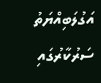އަގުލަބިއްޔަތު ސަރުކާރުގައި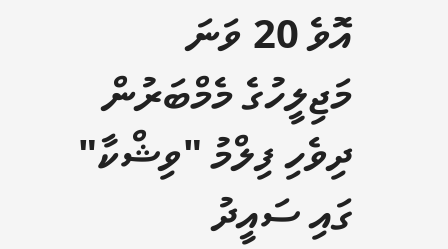އޮވެ 20 ވަނަ މަޖިލީހުގެ މެމްބަރުން ދިވެހި ފިލްމު "ވިޝްކާ" ގައި ސައީދު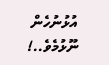އުޅުނުހެން ނޫޅުމެވެ..!